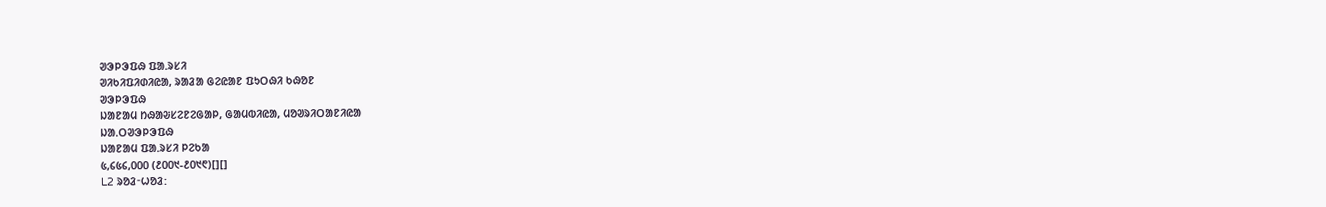ᱣᱳᱞᱳᱯᱷ ᱯᱟᱹᱨᱥᱤ
ᱣᱤᱠᱤᱯᱤᱰᱤᱭᱟ, ᱨᱟᱲᱟ ᱜᱮᱭᱟᱱ ᱯᱩᱛᱷᱤ ᱠᱷᱚᱱ
ᱣᱳᱞᱳᱯᱷ
ᱡᱟᱱᱟᱢ ᱴᱷᱟᱶᱥᱮᱱᱮᱜᱟᱞ, ᱜᱟᱢᱵᱤᱭᱟ, ᱢᱚᱣᱨᱤᱛᱟᱱᱤᱭᱟ
ᱡᱟᱹᱛᱣᱳᱞᱳᱯᱷ
ᱡᱟᱱᱟᱢ ᱯᱟᱹᱨᱥᱤ ᱞᱮᱠᱟ
᱕,᱔᱕᱔,᱐᱐᱐ (᱒᱐᱐᱑-᱒᱐᱑᱖)[][]
L2 ᱨᱚᱲᱼᱦᱚᱲ: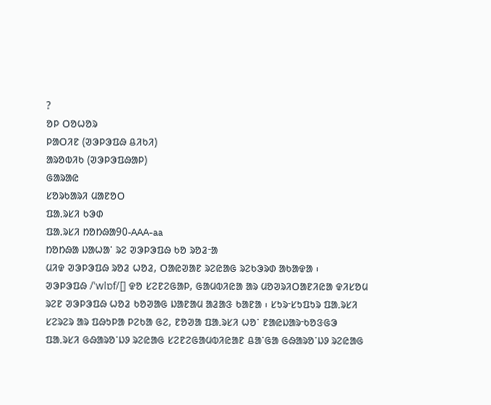?
ᱚᱞ ᱛᱚᱦᱚᱨ
ᱞᱟᱛᱤᱱ (ᱣᱳᱞᱳᱯᱷ ᱪᱤᱠᱤ)
ᱟᱨᱚᱵᱤᱠ (ᱣᱳᱞᱳᱯᱷᱟᱞ)
ᱜᱟᱨᱟᱭ
ᱥᱚᱨᱠᱟᱨᱤ ᱢᱟᱱᱚᱛ
ᱯᱟᱹᱨᱥᱤ ᱠᱳᱰ
ᱯᱟᱹᱨᱥᱤ ᱴᱚᱴᱷᱟ90-AAA-aa
ᱴᱚᱴᱷᱟ ᱡᱟᱦᱟᱸ ᱨᱮ ᱣᱳᱞᱳᱯᱷ ᱠᱚ ᱨᱚᱲᱼᱟ
ᱢᱤᱫ ᱣᱳᱞᱳᱯᱷ ᱨᱚᱲ ᱦᱚᱲ, ᱛᱟᱭᱣᱟᱱ ᱨᱮᱭᱟᱜ ᱨᱮᱠᱳᱨᱰ ᱟᱠᱟᱫᱟ ᱾
ᱣᱳᱞᱳᱯᱷ /ˈwlɒf/[] ᱫᱚ ᱥᱮᱱᱮᱜᱟᱞ, ᱜᱟᱢᱵᱤᱭᱟ ᱟᱨ ᱢᱚᱣᱨᱤᱛᱟᱱᱤᱭᱟ ᱫᱤᱥᱚᱢ ᱨᱮᱱ ᱣᱳᱞᱳᱯᱷ ᱦᱚᱲ ᱠᱚᱣᱟᱜ ᱡᱟᱱᱟᱢ ᱟᱲᱟᱝ ᱠᱟᱱᱟ ᱾ ᱥᱩᱨᱼᱥᱩᱯᱩᱨ ᱯᱟᱹᱨᱥᱤ ᱥᱮᱨᱮᱨ ᱟᱨ ᱯᱷᱩᱞᱟ ᱞᱮᱠᱟ ᱜᱮ, ᱱᱚᱣᱟ ᱯᱟᱹᱨᱥᱤ ᱦᱚᱸ ᱱᱟᱭᱡᱟᱨᱼᱠᱚᱝᱜᱳ ᱯᱟᱹᱨᱥᱤ ᱜᱷᱟᱨᱚᱸᱡᱽ ᱨᱮᱭᱟᱜ ᱥᱮᱱᱮᱜᱟᱢᱵᱤᱭᱟᱱ ᱪᱟᱸᱜᱟ ᱜᱷᱟᱨᱚᱸᱡᱽ ᱨᱮᱭᱟᱜ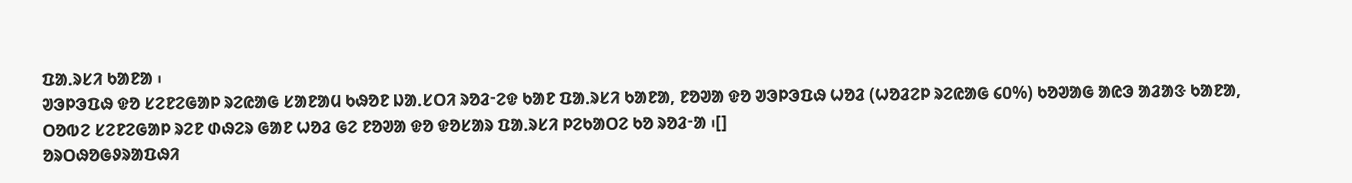ᱯᱟᱹᱨᱥᱤ ᱠᱟᱱᱟ ᱾
ᱣᱳᱞᱳᱯᱷ ᱫᱚ ᱥᱮᱱᱮᱜᱟᱞ ᱨᱮᱭᱟᱜ ᱥᱟᱱᱟᱢ ᱠᱷᱚᱱ ᱡᱟᱹᱥᱛᱤ ᱨᱚᱲᱼᱮᱫ ᱠᱟᱱ ᱯᱟᱹᱨᱥᱤ ᱠᱟᱱᱟ, ᱱᱚᱣᱟ ᱫᱚ ᱣᱳᱞᱳᱯᱷ ᱦᱚᱲ (ᱦᱚᱲᱮᱞ ᱨᱮᱭᱟᱜ ᱔᱐%) ᱠᱚᱣᱟᱜ ᱟᱭᱳ ᱟᱲᱟᱝ ᱠᱟᱱᱟ, ᱛᱚᱵᱮ ᱥᱮᱱᱮᱜᱟᱞ ᱨᱮᱱ ᱰᱷᱮᱨ ᱜᱟᱱ ᱦᱚᱲ ᱜᱮ ᱱᱚᱣᱟ ᱫᱚ ᱫᱚᱥᱟᱨ ᱯᱟᱹᱨᱥᱤ ᱞᱮᱠᱟᱛᱮ ᱠᱚ ᱨᱚᱲᱼᱟ ᱾[]
ᱚᱨᱛᱷᱚᱜᱽᱨᱟᱯᱷᱤ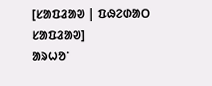[ᱥᱟᱯᱲᱟᱣ | ᱯᱷᱮᱰᱟᱛ ᱥᱟᱯᱲᱟᱣ]
ᱟᱨᱦᱚᱸ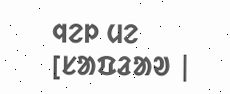ᱧᱮᱞ ᱢᱮ
[ᱥᱟᱯᱲᱟᱣ |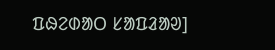ᱯᱷᱮᱰᱟᱛ ᱥᱟᱯᱲᱟᱣ]